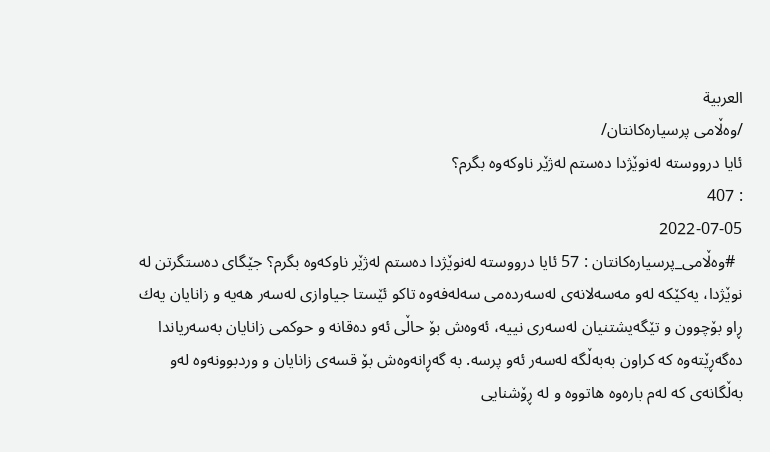العربیة
/وەڵامی پرسیارەکانتان/
ئایا درووستە لەنوێژدا دەستم لەژێر ناوكەوە بگرم؟
: 407
2022-07-05
  #وەڵامی_پرسیارەكانتان : 57 ئایا درووستە لەنوێژدا دەستم لەژێر ناوكەوە بگرم؟ جێگای دەستگرتن لە نوێژدا، یەكێكە لەو مەسەلانەی لەسەردەمی سەلەفەوە تاكو ئێستا جیاوازی لەسەر هەیە و زانایان یەك ڕاو بۆچوون و تێگەیشتنیان لەسەری نییە، ئەوەش بۆ حاڵی ئەو دەقانە و حوكمی زانایان بەسەریاندا دەگەڕێتەوە كە كراون بەبەڵگە لەسەر ئەو پرسە. بە گەڕانەوەش بۆ قسەی زانایان و وردبوونەوە لەو بەڵگانەی كە لەم بارەوە هاتووە و لە ڕۆشنایی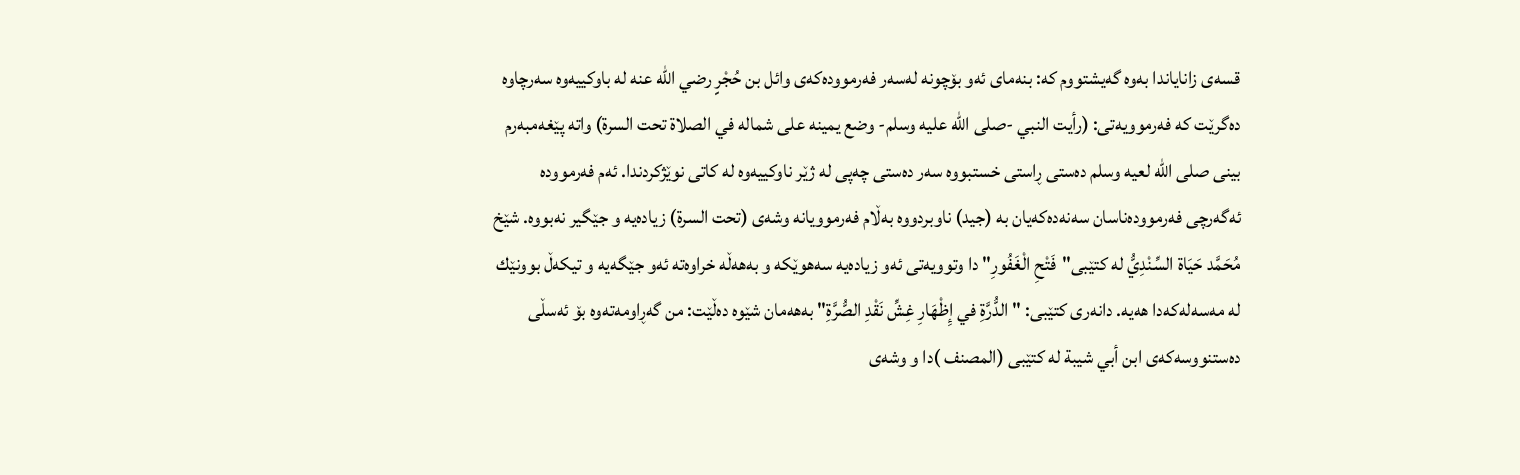قسەی زانایاندا بەوە گەیشتووم كە: بنەمای ئەو بۆچونە لەسەر فەرموودەكەی وائل بن حُجْرٍ رضي الله عنه لە باوكییەوە سەرچاوە دەگرێت كە فەرموویەتی: (رأيت النبي -صلى الله عليه وسلم- وضع يمينه على شماله في الصلاة تحت السرة) واتە پێغەمبەرم بینی صلی الله لعیه وسلم دەستی ڕاستی خستبووە سەر دەستی چەپی لە ژێر ناوكییەوە لە كاتی نوێژكردندا. ئەم فەرموودە ئەگەرچی فەرموودەناسان سەنەدەكەیان بە (جید) ناوبردووە بەڵام فەرموویانە وشەی (تحت السرة) زیادەیە و جێگیر نەبووە. شێخ مُحَمَّد حَيَاة السِّنْدِيُّ لە كتێبی"فَتْحِ الْغَفُورِ" دا وتوویەتی ئەو زیادەیە سەهوێكە و بەهەڵە خراوەتە ئەو جێگەیە و تیكەڵ بوونێك لە مەسەلەكەدا هەیە. دانەری كتێبی: "الدُّرَّةِ في إِظْهَارِ غِشِّ نَقْدِ الصُّرَّةِ" بەهەمان شێوە دەڵێت: من گەڕاومەتەوە بۆ ئەسڵی دەستنووسەكەی ابن أبي شیبة لە كتێبی (المصنف )دا و وشەی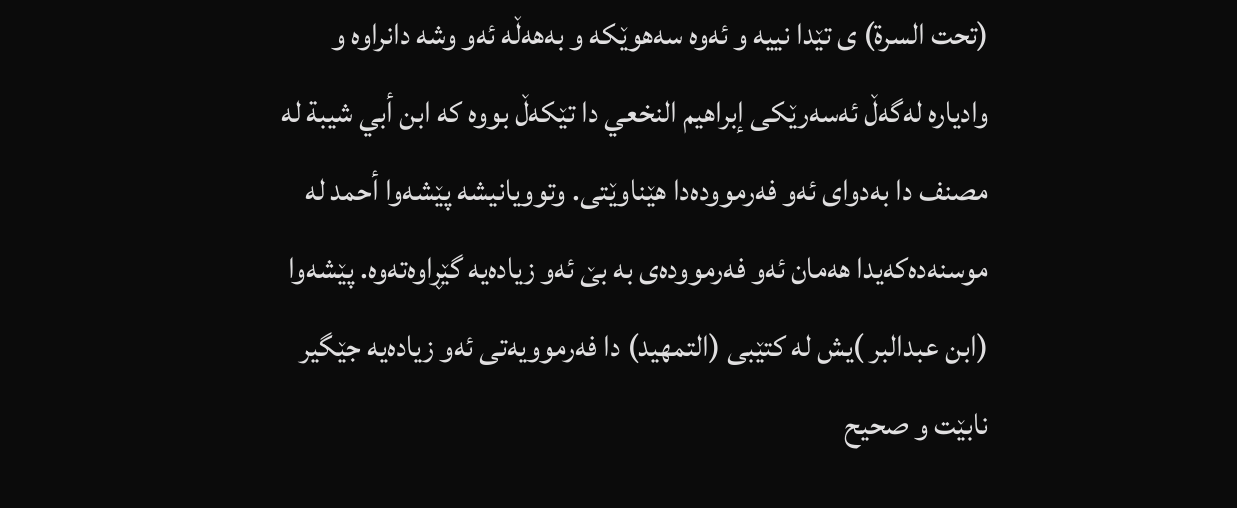(تحت السرة) ی تێدا نییە و ئەوە سەهوێكە و بەهەڵە ئەو وشە دانراوە و وادیارە لەگەڵ ئەسەرێكی إبراهیم النخعي دا تێكەڵ بووە كە ابن أبي شیبة لە مصنف دا بەدوای ئەو فەرموودەدا هێناوێتی. وتوویانیشە پێشەوا أحمد لە موسنەدەكەیدا هەمان ئەو فەرموودەی بە بێ ئەو زیادەیە گێڕاوەتەوە. پێشەوا (ابن عبدالبر )یش لە كتێبی (التمهید) دا فەرموویەتی ئەو زیادەیە جێگیر نابێت و صحیح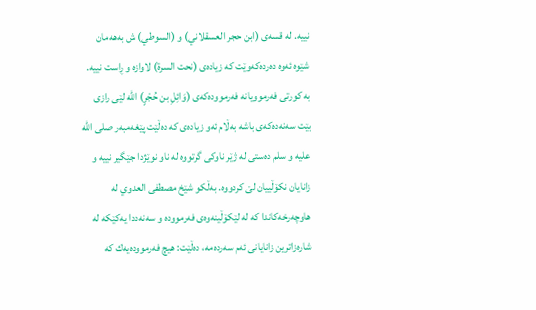نییە. لە قسەی (ابن حجر العسقلاني) و (السوطي) ش بەهەمان شێوە ئەوە دەردەكەوێت كە زیادەی (نحت السرة) لاوازە و ڕاست نییە. بە كورتی فەرموویانە فەرموودەكەی (وَائِلِ بن حُجْرٍ) الله لێی رازی بێت سەنەدەكەی باشە بەڵام ئەو زیادەی كە دەڵێت پێغەمبەر صلی الله علیه و سلم دەستی لە ژێر ناوكی گرتووە لە ناو نوێژدا جێگیر نییە و زانایان نكۆڵییان لێ كردووە. بەڵكو شێخ مصطفی العدوي لە هاوچەرخەكاندا كە لە لێكۆڵینەوەی فەرموودە و سەنەددا یەكێكە لە شارەزاترین زانایانی ئەم سەردەمە، دەڵێت: هیچ فەرموودەیەك كە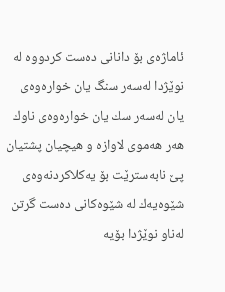ئاماژەی بۆ دانانی دەست كردووە لە نوێژدا لەسەر سنگ یان خوارەوەی یان لەسەر سك یان خوارەوەی ناوك هەر هەموی لاوازە و هیچیان پشتیان پێ نابەسترێت بۆ یەكلاكردنەوەی شێوەیەك لە شێوەكانی دەست گرتن لەناو نوێژدا بۆیە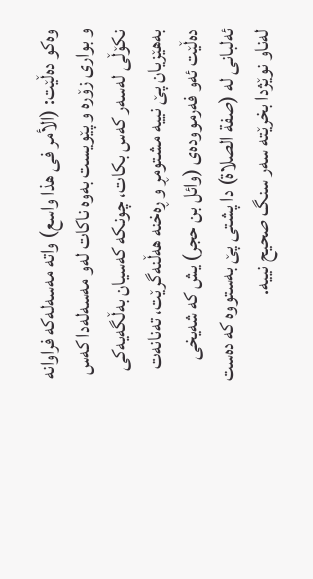وەكو دەڵێت: (الأمر فی هذا واسع) واتە مەسەلەكە فراوانە و بواری زۆرە و پێویست بەوە ناكات لەو مەسەلەدا كەس نكۆڵی لەسەر كەس بكات، چونكە كەسیان بەڵگەیەكی بەهێزیان پێ نییە مشتومڕ و ڕەخنە هەڵنەگرێت، تەنانەت دەڵێت ئەو فەرموودەی (وائل بن حجر) یش كە شەیخی ئەلبانی لە (صفة الصلاة) دا پشتی پێ بەستووە كە دەست لەناو نوێژدا بخرێتە سەر سنگ صحیح نییە.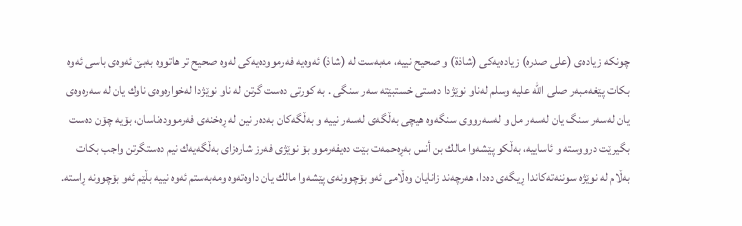چونكە زیادەی (علی صدره) زیادەیەكی (شاذة) و صحیح نییە، مەبەست لە (شاذ) ئەوەیە فەرموودەیەكی لەوە صحیح تر هاتووە بەبێ ئەوەی باسی ئەوە بكات پێغەمبەر صلی الله علیه وسلم لەناو نوێژدا دەستی خستبێتە سەر سنگی . بە كورتی دەست گرتن لە ناو نوێژدا لەخوارەوەی ناوك یان لە سەرەوەی یان لەسەر سنگ یان لەسەر مل و لەسەرووی سنگەوە هیچی بەڵگەی لەسەر نییە و بەڵگەكان بەدەر نین لە ڕەخنەی فەرموودەناسان، بۆیە چۆن دەست بگیرێت درووستە و ئاساییە، بەڵكو پێشەوا مالك بن أنس بەڕەحمەت بێت دەیفەرموو بۆ نوێژی فەرز شارەزای بەڵگەیەك نیم دەستگرتن واجب بكات بەڵام لە نوێژە سوننەتەكاندا ڕیگەی دەدا، هەرچەند زانایان وەڵامی ئەو بۆچوونەی پێشەوا مالك یان داوەتەوە ومەبەستم ئەوە نییە بڵێم ئەو بۆچوونە ڕاستە.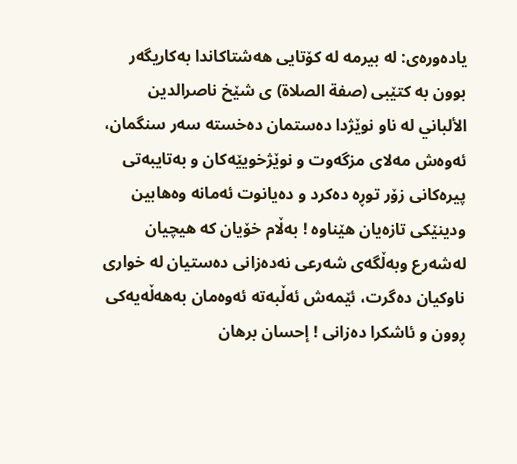یادەورەی: لە بیرمە لە كۆتایی هەشتاكاندا بەكاریگەر بوون بە كتێبی (صفة الصلاة) ی شێخ ناصرالدین الألباني لە ناو نوێژدا دەستمان دەخستە سەر سنگمان، ئەوەش مەلای مزگەوت و نوێژخویێەكان و بەتایبەتی پیرەكانی زۆر توڕە دەكرد و دەیانوت ئەمانە وەهابین ودینێكی تازەیان هێناوە ! بەڵام خۆیان كە هیچیان لەشەرع وبەڵگەی شەرعی نەدەزانی دەستیان لە خواری ناوكیان دەگرت، ئێمەش ئەڵبەتە ئەوەمان بەهەڵەیەكی ڕوون و ئاشكرا دەزانی ! إحسان برهان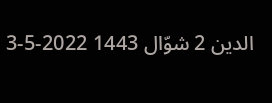الدین 2 شوّال 1443 2022-5-3